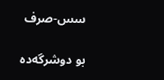سس-صرف

بو دوشرگه‌ده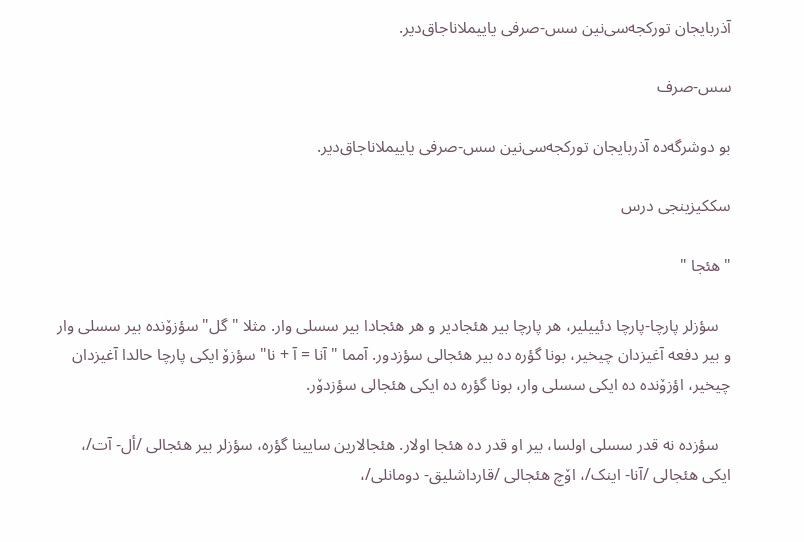آذربایجان تورکجه‌سی‌نین سس-صرفی یاییملاناجاق‌دیر.

سس-صرف

بو دوشرگه‌ده آذربایجان تورکجه‌سی‌نین سس-صرفی یاییملاناجاق‌دیر.

سککیزینجی درس

"هئجا "

   سؤزلر پارچا-پارچا دئییلیر، هر پارچا بیر هئجادیر و هر هئجادا بیر سسلى وار. مثلا "گل" سؤزۆنده بیر سسلى وار و بیر دفعه آغیزدان چیخیر، بونا گؤره ده بیر هئجالى سؤزدور. آمما "آنا = آ + نا" سؤزۆ ایکى پارچا حالدا آغیزدان چیخیر، اؤزۆنده ده ایکى سسلى وار، بونا گؤره ده ایکى هئجالى سؤزدۆر.

   سؤزده نه قدر سسلى اولسا، بیر او قدر ده هئجا اولار. هئجالارین سایینا گؤره، سؤزلر بیر هئجالى /أل- آت/، ایکى هئجالى /آنا- اینک/، اۆچ هئجالى /قارداشلیق- دومانلى/،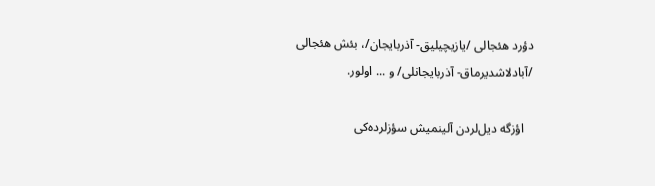دؤرد هئجالى /یازیچیلیق- آذربایجان/، بئش هئجالى /آبادلاشدیرماق- آذربایجانلى/ و ... اولور.

   اؤزگه دیل‌لردن آلینمیش سؤزلرده‌کى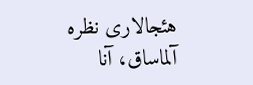هئجالارى نظره آلماساق، آنا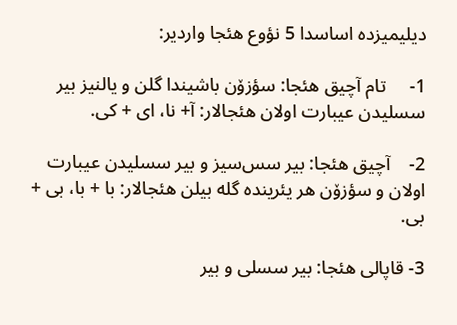دیلیمیزده اساسدا 5 نؤوع هئجا واردیر:

1-     تام آچیق هئجا: سؤزۆن باشیندا گلن و یالنیز بیر سسلیدن عیبارت اولان هئجالار: آ+ نا، ای + کى.

2-    آچیق هئجا: بیر سس‌سیز و بیر سسلیدن عیبارت اولان و سؤزۆن هر یئرینده گله بیلن هئجالار: با + با، بى + بى.

3- قاپالی هئجا: بیر سسلى و بیر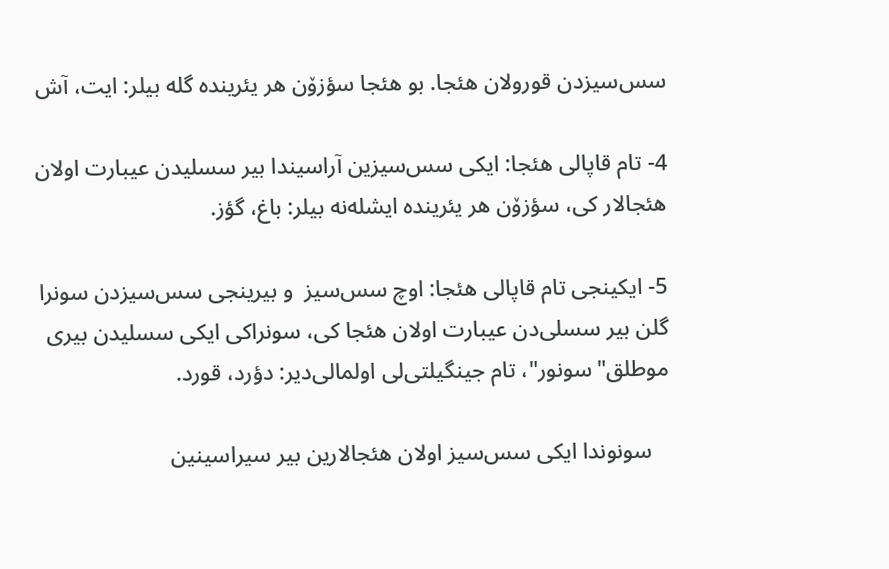سس‌سیزدن قورولان هئجا. بو هئجا سؤزۆن هر یئرینده گله بیلر: ایت، آش

4- تام قاپالی هئجا: ایکى سس‌سیزین آراسیندا بیر سسلیدن عیبارت اولان هئجالار کى، سؤزۆن هر یئرینده ایشله‌نه بیلر: باغ، گؤز.

5- ایکینجى تام قاپالی هئجا: اوچ سس‌سیز  و بیرینجی سس‌سیز‌دن سونرا گلن بیر سسلی‌دن عیبارت اولان هئجا کى، سونراکى ایکى سسلیدن بیرى موطلق"سونور"، تام جینگیلتی‌لی اولمالی‌دیر: دؤرد، قورد.

   سونوندا ایکى سس‌سیز اولان هئجالارین بیر سیراسینین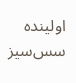اولینده سس‌سیز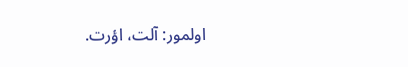اولمور: آلت، اؤرت.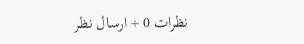نظرات 0 + ارسال نظر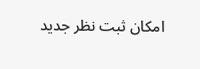امکان ثبت نظر جدید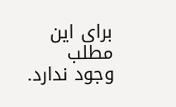برای این مطلب وجود ندارد.